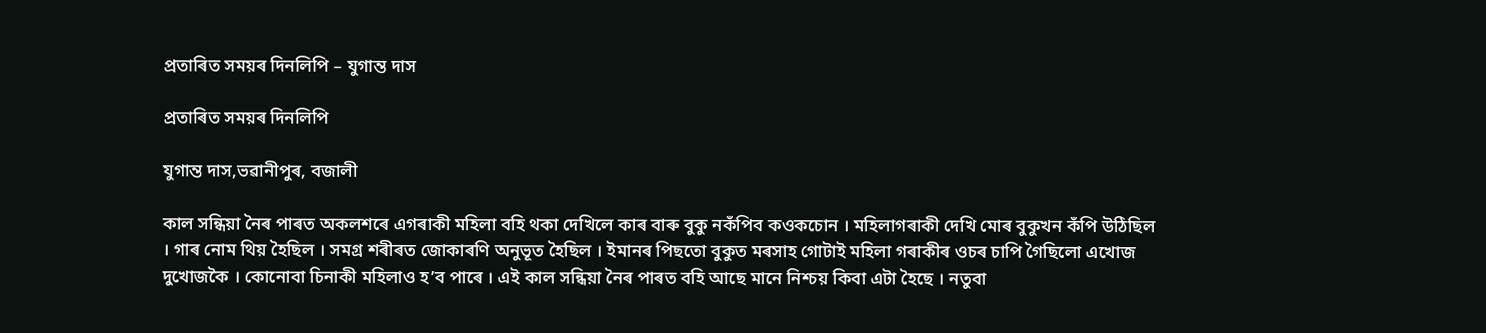প্ৰতাৰিত সময়ৰ দিনলিপি – যুগান্ত দাস

প্ৰতাৰিত সময়ৰ দিনলিপি

যুগান্ত দাস,ভৱানীপুৰ, বজালী

কাল সন্ধিয়া নৈৰ পাৰত অকলশৰে এগৰাকী মহিলা বহি থকা দেখিলে কাৰ বাৰু বুকু নকঁপিব কওকচোন । মহিলাগৰাকী দেখি মোৰ বুকুখন কঁপি উঠিছিল । গাৰ নোম থিয় হৈছিল । সমগ্ৰ‌ শৰীৰত জোকাৰণি অনুভূত হৈছিল । ইমানৰ পিছতো বুকুত মৰসাহ গোটাই মহিলা গৰাকীৰ ওচৰ চাপি গৈছিলো এখোজ দুখোজকৈ । কোনোবা চিনাকী মহিলাও হ’ব পাৰে । এই কাল সন্ধিয়া নৈৰ পাৰত বহি আছে মানে নিশ্চয় কিবা এটা হৈছে । নতুবা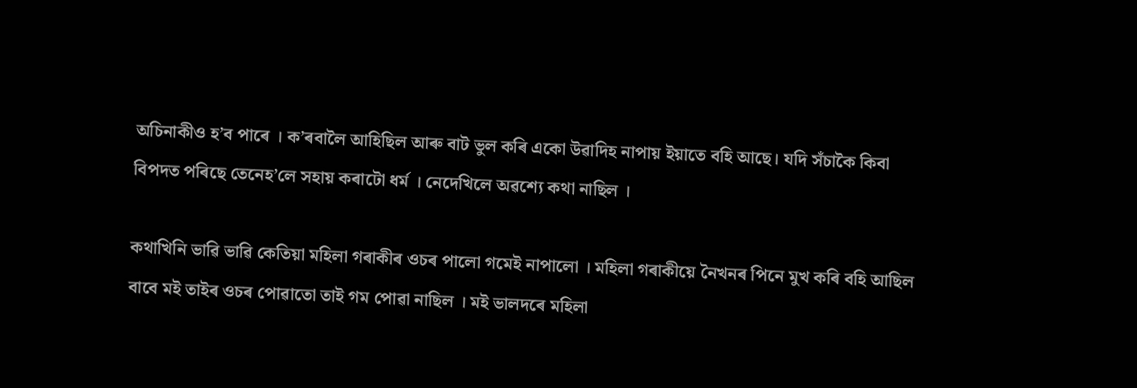অচিনাকীও হ’ব পাৰে । ক’ৰবালৈ আহিছিল আৰু বাট ভুল কৰি একো উৱাদিহ নাপায় ইয়াতে বহি আছে। যদি সঁচাকৈ কিবা বিপদত পৰিছে তেনেহ’লে সহায় কৰাটো ধৰ্ম । নেদেখিলে অৱশ্যে কথা নাছিল ।

কথাখিনি ভাৱি ভাৱি কেতিয়া মহিলা গৰাকীৰ ওচৰ পালো গমেই নাপালো । মহিলা গৰাকীয়ে নৈখনৰ পিনে মুখ কৰি বহি আছিল বাবে মই তাইৰ ওচৰ পোৱাতো তাই গম পোৱা নাছিল । মই ভালদৰে মহিলা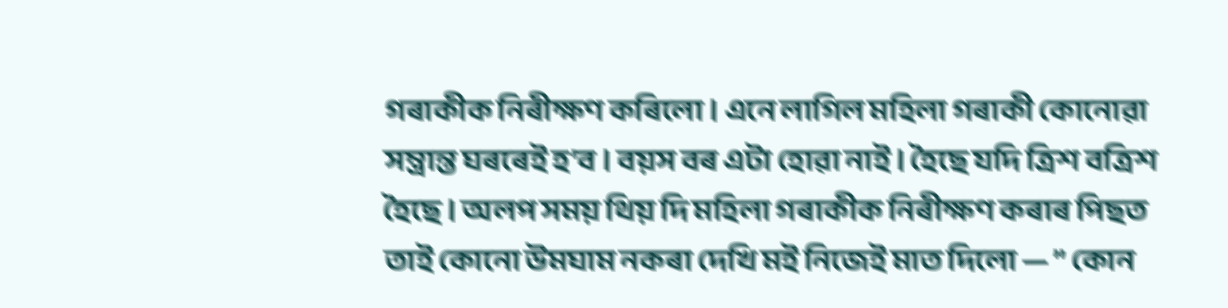গৰাকীক নিৰীক্ষণ কৰিলো । এনে লাগিল মহিলা গৰাকী কোনোৱা সম্ভ্ৰান্ত ঘৰৰেই হ’ব । বয়স বৰ এটা হোৱা নাই । হৈছে যদি ত্ৰিশ বত্ৰিশ হৈছে । অলপ সময় থিয় দি মহিলা গৰাকীক নিৰীক্ষণ কৰাৰ পিছত তাই কোনো উমঘাম নকৰা দেখি মই নিজেই মাত দিলো — ” কোন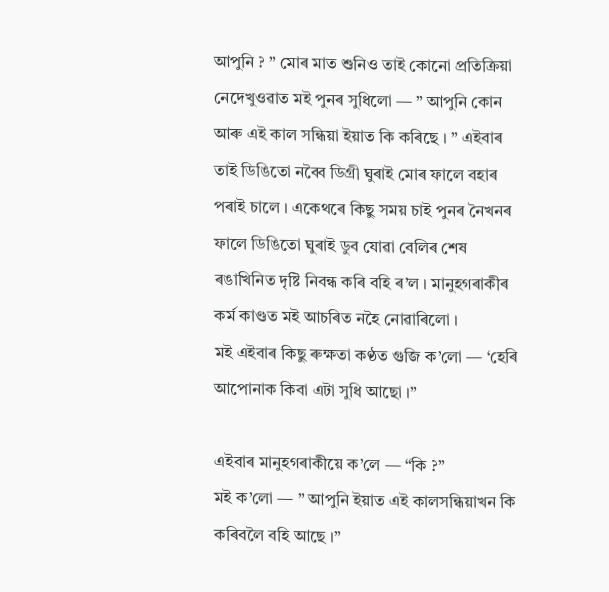আপুনি ? ” মোৰ মাত শুনিও তাই কোনো প্ৰতিক্ৰিয়া নেদেখুওৱাত মই পুনৰ সুধিলো — ” আপুনি কোন আৰু এই কাল সন্ধিয়া ইয়াত কি কৰিছে । ” এইবাৰ তাই ডিঙিতো নব্বৈ ডিগ্ৰী ঘুৰাই মোৰ ফালে বহাৰ পৰাই চালে । একেথৰে কিছু সময় চাই পুনৰ নৈখনৰ ফালে ডিঙিতো ঘুৰাই ডুব যোৱা বেলিৰ শেষ ৰঙাখিনিত দৃষ্টি নিবন্ধ কৰি বহি ৰ’ল । মানুহগৰাকীৰ কৰ্ম কাণ্ডত মই আচৰিত নহৈ নোৱাৰিলো ।
মই এইবাৰ কিছু ৰুক্ষতা কণ্ঠত গুজি ক’লো — ‘হেৰি আপোনাক কিবা এটা সুধি আছো ।”

এইবাৰ মানুহগৰাকীয়ে ক’লে — “কি ?”
মই ক’লো — ” আপুনি ইয়াত এই কালসন্ধিয়াখন কি কৰিবলৈ বহি আছে ।”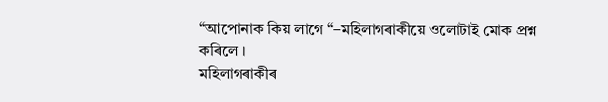“আপোনাক কিয় লাগে “–মহিলাগৰাকীয়ে ওলোটাই মোক প্ৰশ্ন কৰিলে ।
মহিলাগৰাকীৰ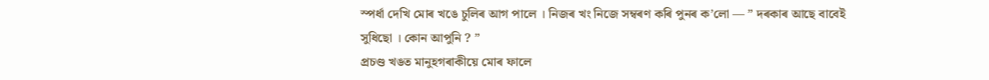স্পৰ্ধা দেখি মোৰ খঙে চুলিৰ আগ পালে । নিজৰ খং নিজে সম্বৰণ কৰি পুনৰ ক’লো — ” দৰকাৰ আছে বাবেই সুধিছো । কোন আপুনি ? ”
প্ৰচণ্ড খঙত মানুহগৰাকীয়ে মোৰ ফালে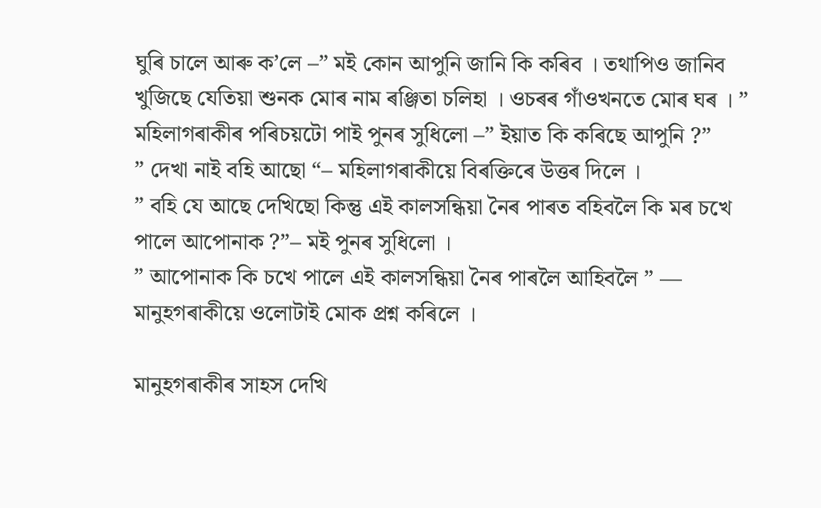ঘুৰি চালে আৰু ক’লে –” মই কোন আপুনি জানি কি কৰিব । তথাপিও জানিব খুজিছে যেতিয়া শুনক মোৰ নাম ৰঞ্জিতা চলিহা । ওচৰৰ গাঁওখনতে মোৰ ঘৰ । ”
মহিলাগৰাকীৰ পৰিচয়টো পাই পুনৰ সুধিলো –” ইয়াত কি কৰিছে আপুনি ?”
” দেখা নাই বহি আছো “– মহিলাগৰাকীয়ে বিৰক্তিৰে উত্তৰ দিলে ।
” বহি যে আছে দেখিছো কিন্তু এই কালসন্ধিয়া নৈৰ পাৰত বহিবলৈ কি মৰ চখে পালে আপোনাক ?”– মই পুনৰ সুধিলো ।
” আপোনাক কি চখে পালে এই কালসন্ধিয়া নৈৰ পাৰলৈ আহিবলৈ ” — মানুহগৰাকীয়ে ওলোটাই মোক প্ৰশ্ন কৰিলে ।

মানুহগৰাকীৰ সাহস দেখি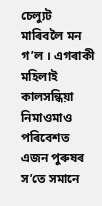চেল্যুট মাৰিবলৈ মন গ’ল । এগৰাকী মহিলাই কালসন্ধিয়া নিমাওমাও পৰিবেশত এজন পুৰুষৰ স’তে সমানে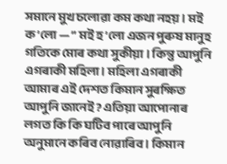সমানে মুখ চলোৱা কম কথা নহয় । মই ক’লো — ” মই হ’লো এজন পুৰুষ মানুহ গতিকে মোৰ কথা সুকীয়া । কিন্তু আপুনি এগৰাকী মহিলা । মহিলা এগৰাকী আমাৰ এই দেশত কিমান সুৰক্ষিত আপুনি জানেই ? এতিয়া আপোনাৰ লগত কি কি ঘটিব পাৰে আপুনি অনুমানে কৰিব নোৱাৰিব । কিমান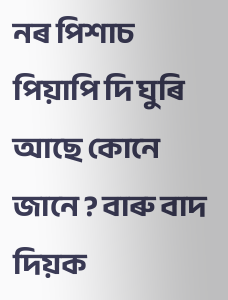নৰ পিশাচ পিয়াপি দি ঘুৰি আছে কোনে জানে ? বাৰু বাদ দিয়ক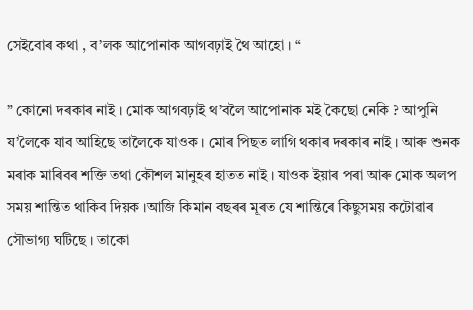সেইবোৰ কথা‌ , ব’লক আপোনাক আগবঢ়াই থৈ আহো । “

” কোনো দৰকাৰ নাই । মোক আগবঢ়াই থ’বলৈ আপোনাক মই কৈছো নেকি ? আপুনি য’লৈকে যাব আহিছে তালৈকে যাওক । মোৰ পিছত লাগি থকাৰ দৰকাৰ নাই । আৰু শুনক মৰাক মাৰিবৰ শক্তি তথা কৌশল মানুহৰ হাতত নাই । যাওক ইয়াৰ পৰা আৰু মোক অলপ সময় শান্তিত থাকিব দিয়ক ।আজি কিমান বছৰৰ মূৰত যে শান্তিৰে কিছুসময় কটোৱাৰ সৌভাগ্য ঘটিছে । তাকো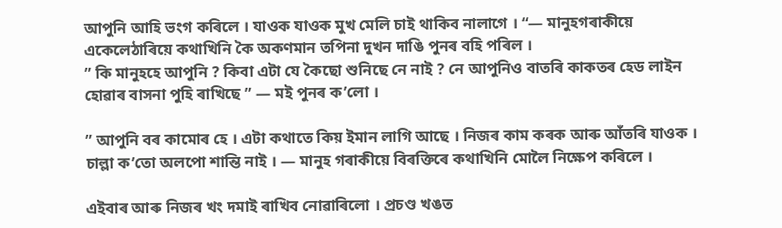আপুনি আহি ভংগ কৰিলে । যাওক যাওক মুখ মেলি চাই থাকিব নালাগে । “— মানুহগৰাকীয়ে একেলেঠাৰিয়ে কথাখিনি কৈ অকণমান তপিনা দুখন দাঙি পুনৰ বহি পৰিল ।
” কি মানুহহে আপুনি ? কিবা এটা যে কৈছো শুনিছে নে নাই ? নে আপুনিও বাতৰি কাকতৰ হেড লাইন হোৱাৰ বাসনা পুহি ৰাখিছে ” — মই পুনৰ ক’লো ।

” আপুনি বৰ কামোৰ হে । এটা কথাতে কিয় ইমান লাগি আছে । নিজৰ কাম কৰক আৰু আঁতৰি যাওক । চাল্লা ক’তো অলপো শান্তি নাই । — মানুহ গৰাকীয়ে বিৰক্তিৰে কথাখিনি মোলৈ নিক্ষেপ কৰিলে ।

এইবাৰ আৰু নিজৰ খং দমাই ৰাখিব নোৱাৰিলো । প্ৰচণ্ড খঙত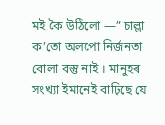মই কৈ উঠিলো —” চাল্লা ক’তো অলপো নিৰ্জনতা বোলা বস্তু নাই । মানুহৰ সংখ্যা ইমানেই বাঢ়িছে যে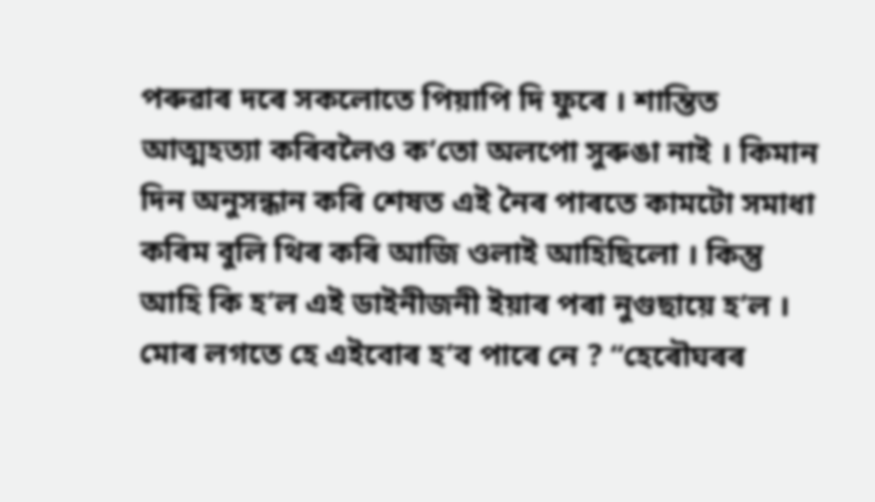পৰুৱাৰ দৰে সকলোতে পিয়াপি দি ফুৰে । শান্তিত আত্মহত্যা কৰিবলৈও ক’তো অলপো সুৰুঙা নাই । কিমান দিন অনুসন্ধান কৰি শেষত এই নৈৰ পাৰতে কামটো সমাধা কৰিম বুলি থিৰ কৰি আজি ওলাই আহিছিলো । কিন্তু আহি কি হ’ল এই ডাইনীজনী ইয়াৰ পৰা নুগুছায়ে হ’ল । মোৰ লগতে হে এইবোৰ হ’ব পাৰে নে ? “হেৰৌঘৰৰ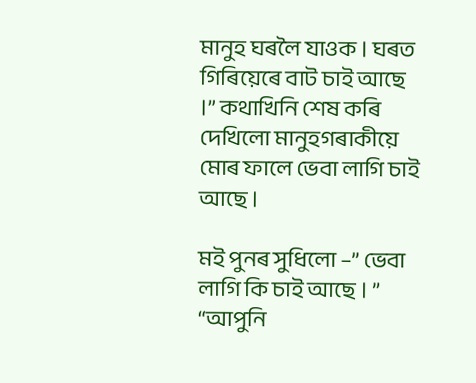মানুহ ঘৰলৈ যাওক । ঘৰত গিৰিয়েৰে বাট চাই আছে ।” কথাখিনি শেষ কৰি দেখিলো মানুহগৰাকীয়ে মোৰ ফালে ভেবা লাগি চাই আছে ।

মই পুনৰ সুধিলো –” ভেবা লাগি কি চাই আছে । ”
“আপুনি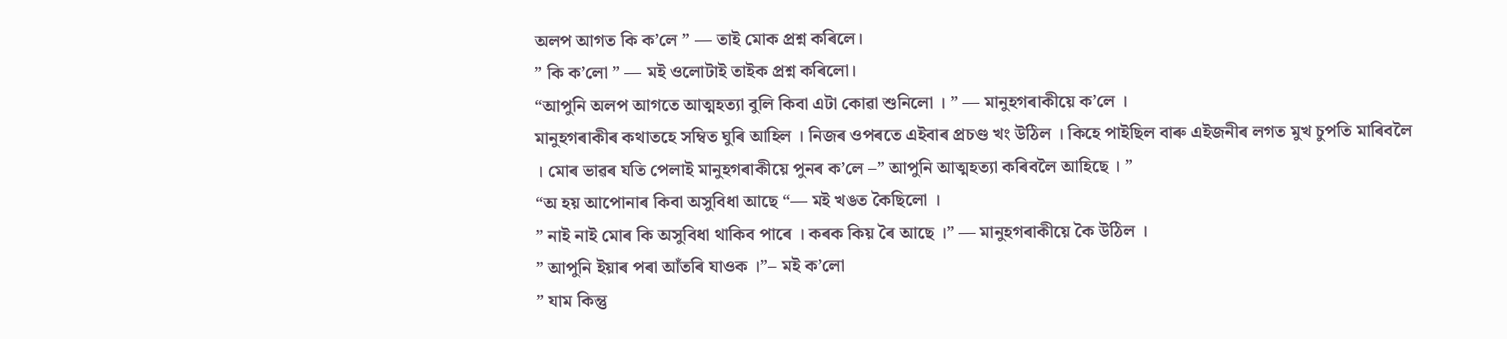অলপ আগত কি ক’লে ” — তাই মোক প্ৰশ্ন কৰিলে।
” কি ক’লো ” — মই ওলোটাই তাইক প্ৰশ্ন কৰিলো।
“আপুনি অলপ আগতে আত্মহত্যা বুলি কিবা এটা কোৱা শুনিলো । ” — মানুহগৰাকীয়ে ক’লে ।
মানুহগৰাকীৰ কথাতহে সম্বিত ঘুৰি আহিল । নিজৰ ওপৰতে এইবাৰ প্ৰচণ্ড খং উঠিল । কিহে পাইছিল বাৰু এইজনীৰ লগত মুখ চুপতি মাৰিবলৈ । মোৰ ভাৱৰ যতি পেলাই মানুহগৰাকীয়ে পুনৰ ক’লে –” আপুনি আত্মহত্যা কৰিবলৈ আহিছে । ”
“অ হয় আপোনাৰ কিবা অসুবিধা আছে “— মই খঙত কৈছিলো ।
” নাই নাই মোৰ কি অসুবিধা থাকিব পাৰে । কৰক কিয় ৰৈ আছে ।” — মানুহগৰাকীয়ে কৈ উঠিল ।
” আপুনি ইয়াৰ পৰা আঁতৰি যাওক ।”– মই ক’লো
” যাম কিন্তু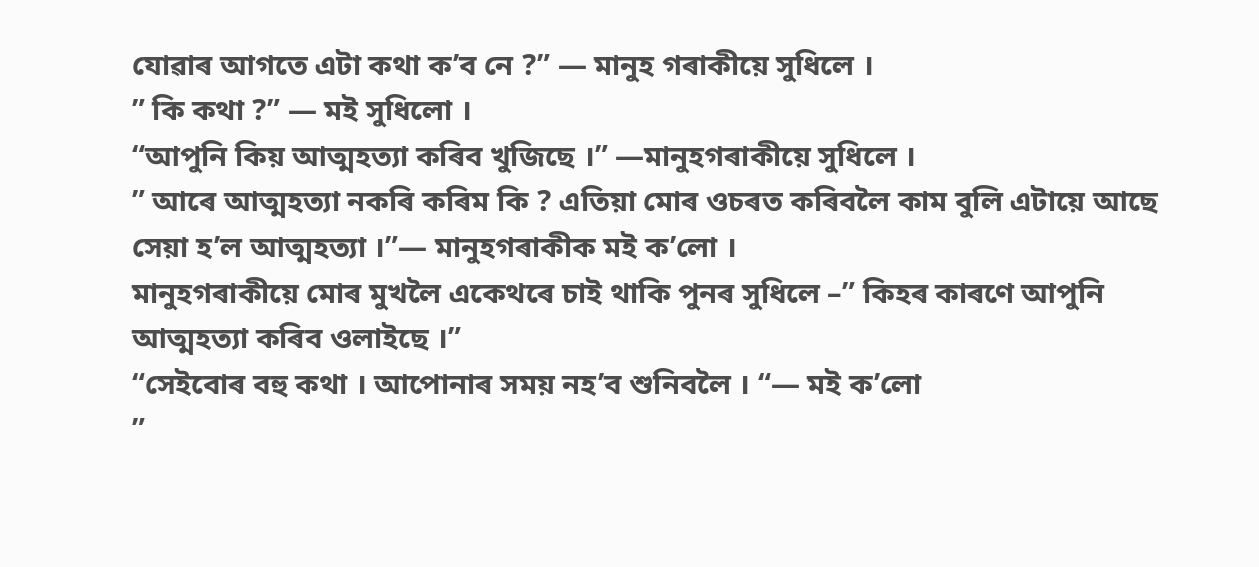যোৱাৰ আগতে এটা কথা ক’ব নে ?” — মানুহ গৰাকীয়ে সুধিলে ।
” কি কথা ?” — মই সুধিলো ।
“আপুনি কিয় আত্মহত্যা কৰিব খুজিছে ।” —মানুহগৰাকীয়ে সুধিলে ।
” আৰে আত্মহত্যা নকৰি কৰিম কি ? এতিয়া মোৰ ওচৰত কৰিবলৈ কাম বুলি এটায়ে আছে সেয়া হ’ল আত্মহত্যা ।”— মানুহগৰাকীক মই ক’লো ।
মানুহগৰাকীয়ে মোৰ মুখলৈ একেথৰে চাই থাকি পুনৰ সুধিলে –” কিহৰ কাৰণে আপুনি আত্মহত্যা কৰিব ওলাইছে ।”
“সেইবোৰ বহু কথা । আপোনাৰ সময় নহ’ব শুনিবলৈ । “— মই ক’লো
”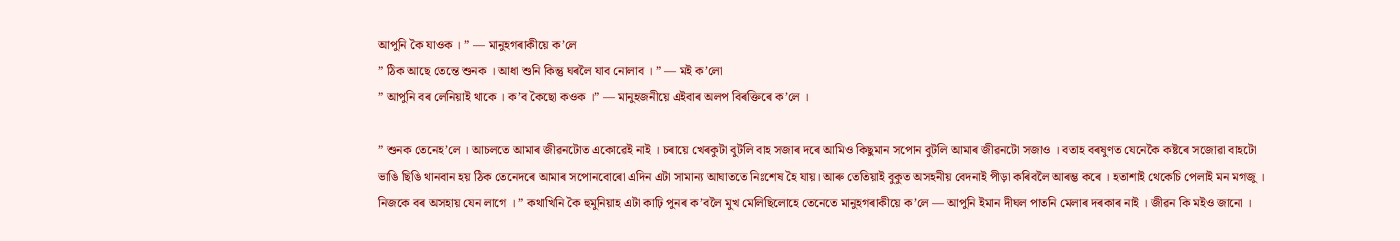আপুনি কৈ যাওক । ” — মানুহগৰাকীয়ে ক’লে
” ঠিক আছে তেন্তে শুনক । আধা শুনি কিন্তু ঘৰলৈ যাব নোলাব । ” — মই ক’লো
” আপুনি বৰ লেনিয়াই থাকে । ক’ব কৈছো কওক ।” — মানুহজনীয়ে এইবাৰ অলপ বিৰক্তিৰে ক’লে ।

” শুনক তেনেহ’লে । আচলতে আমাৰ জীৱনটোত একোৱেই নাই । চৰায়ে খেৰকুটা বুটলি বাহ সজাৰ দৰে আমিও কিছুমান সপোন বুটলি আমাৰ জীৱনটো সজাও । বতাহ বৰষুণত যেনেকৈ কষ্টৰে সজোৱা বাহটো ভাঙি ছিঙি থানবান‌ হয় ঠিক তেনেদৰে আমাৰ সপোনবোৰো এদিন এটা সামান্য আঘাততে নিঃশেষ হৈ যায়। আৰু তেতিয়াই বুকুত অসহনীয় বেদনাই পীড়া কৰিবলৈ আৰম্ভ কৰে । হতাশাই থেকেচি পেলাই মন মগজু । নিজকে বৰ অসহায় যেন লাগে । ” কথাখিনি কৈ হুমুনিয়াহ এটা কাঢ়ি পুনৰ ক’বলৈ মুখ মেলিছিলোহে তেনেতে মানুহগৰাকীয়ে ক’লে — আপুনি ইমান দীঘল পাতনি মেলাৰ দৰকাৰ নাই । জীৱন কি মইও জানো ।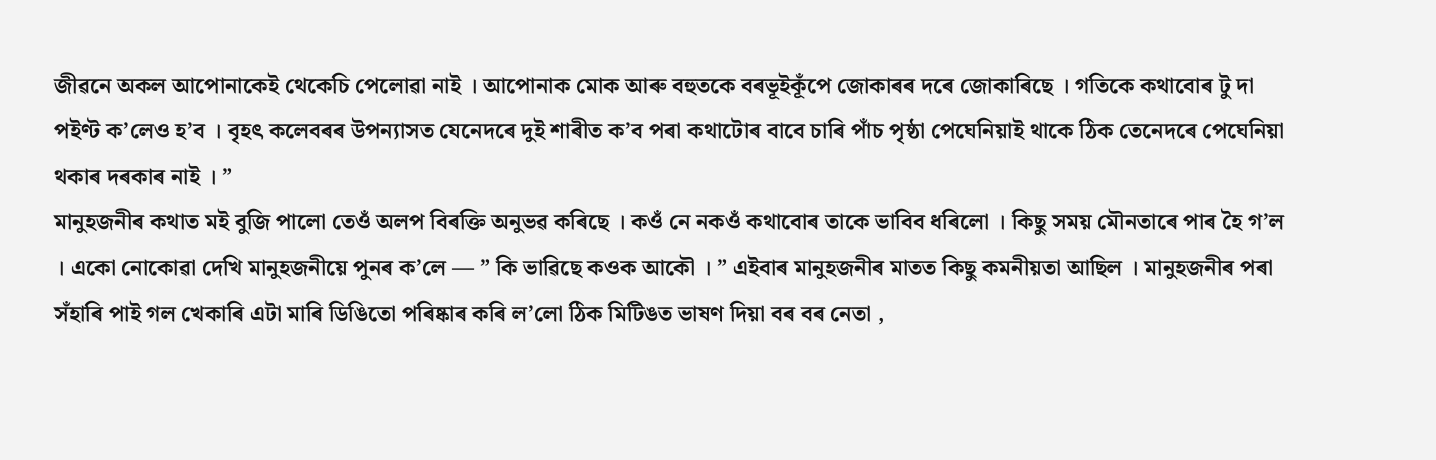জীৱনে অকল আপোনাকেই থেকেচি পেলোৱা নাই । আপোনাক মোক আৰু বহুতকে বৰভূইকূঁপে জোকাৰৰ দৰে জোকাৰিছে । গতিকে কথাবোৰ টু দা পইণ্ট ক’লেও হ’ব । বৃহৎ কলেবৰৰ উপন্যাসত যেনেদৰে দুই শাৰীত ক’ব পৰা কথাটোৰ বাবে চাৰি পাঁচ পৃষ্ঠা পেঘেনিয়াই থাকে ঠিক তেনেদৰে পেঘেনিয়া থকাৰ দৰকাৰ নাই । ”
মানুহজনীৰ কথাত মই বুজি পালো তেওঁ অলপ বিৰক্তি অনুভৱ কৰিছে । কওঁ নে নকওঁ কথাবোৰ তাকে ভাবিব ধৰিলো । কিছু সময় মৌনতাৰে পাৰ হৈ গ’ল । একো নোকোৱা দেখি মানুহজনীয়ে পুনৰ ক’লে — ” কি ভাৱিছে কওক আকৌ । ” এইবাৰ মানুহজনীৰ মাতত কিছু কমনীয়তা আছিল । মানুহজনীৰ পৰা সঁহাৰি পাই গল খেকাৰি এটা মাৰি ডিঙিতো পৰিষ্কাৰ কৰি ল’লো ঠিক মিটিঙত ভাষণ দিয়া বৰ বৰ নেতা ,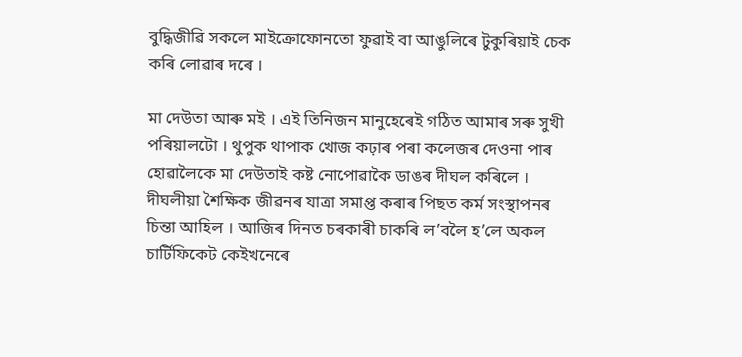বুদ্ধিজীৱি সকলে মাইক্ৰোফোনতো ফুৱাই বা আঙুলিৰে টুকুৰিয়াই চেক কৰি লোৱাৰ দৰে ।

মা দেউতা আৰু মই । এই তিনিজন মানুহেৰেই গঠিত আমাৰ সৰু সুখী পৰিয়ালটো । থুপুক থাপাক খোজ কঢ়াৰ পৰা কলেজৰ দেওনা পাৰ হোৱালৈকে মা দেউতাই কষ্ট নোপোৱাকৈ ডাঙৰ দীঘল কৰিলে । দীঘলীয়া শৈক্ষিক জীৱনৰ যাত্ৰা সমাপ্ত কৰাৰ পিছত কৰ্ম সংস্থাপনৰ চিন্তা আহিল । আজিৰ দিনত চৰকাৰী চাকৰি ল’বলৈ হ’লে অকল চাৰ্টিফিকেট কেইখনেৰে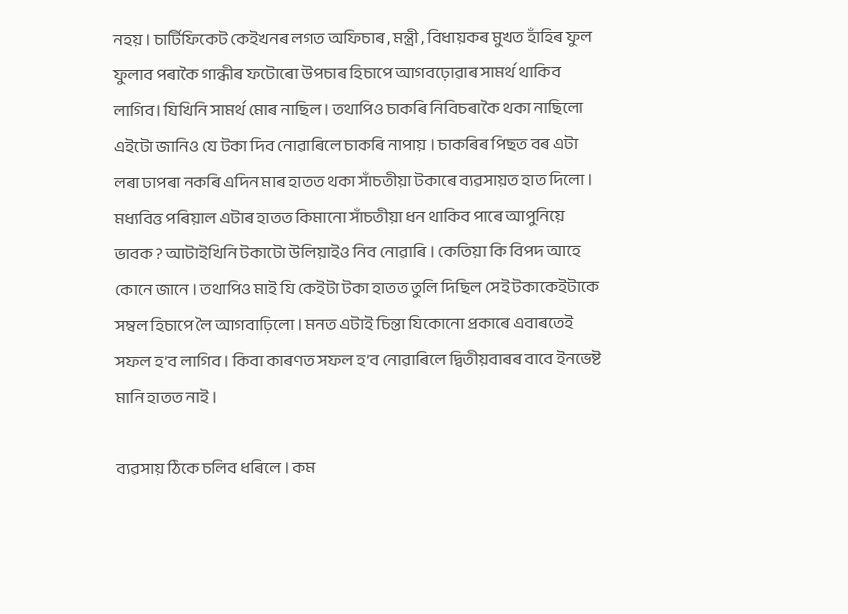নহয় । চাৰ্টিফিকেট কেইখনৰ লগত অফিচাৰ , মন্ত্ৰী , বিধায়কৰ মুখত হাঁহিৰ ফুল ফুলাব পৰাকৈ গান্ধীৰ ফটোৰো উপচাৰ হিচাপে আগবঢ়োৱাৰ সামৰ্থ থাকিব লাগিব। যিখিনি সামৰ্থ মোৰ নাছিল । তথাপিও চাকৰি নিবিচৰাকৈ থকা নাছিলো এইটো জানিও যে টকা দিব নোৱাৰিলে চাকৰি নাপায় । চাকৰিৰ পিছত বৰ এটা লৰা ঢাপৰা নকৰি এদিন মাৰ হাতত থকা সাঁচতীয়া টকাৰে ব্যৱসায়ত হাত দিলো । মধ্যবিত্ত পৰিয়াল এটাৰ হাতত কিমানো সাঁচতীয়া ধন থাকিব পাৰে আপুনিয়ে ভাবক ? আটাইখিনি টকাটো উলিয়াইও নিব নোৱাৰি । কেতিয়া কি বিপদ আহে কোনে জানে । তথাপিও মাই যি কেইটা টকা হাতত তুলি দিছিল সেই টকাকেইটাকে সম্বল হিচাপে লৈ আগবাঢ়িলো । মনত এটাই চিন্তা যিকোনো প্ৰকাৰে এবাৰতেই সফল হ’ব লাগিব ।‌ কিবা কাৰণত সফল হ’ব নোৱাৰিলে দ্বিতীয়বাৰৰ বাবে ইনভেষ্ট মানি হাতত নাই ।

ব্যৱসায় ঠিকে চলিব ধৰিলে । কম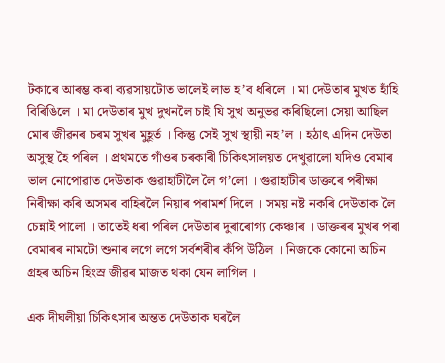টকাৰে আৰম্ভ কৰা ব্যৱসায়টোত ভালেই লাভ হ’ব ধৰিলে । মা দেউতাৰ মুখত হাঁহি বিৰিঙিলে । মা দেউতাৰ মুখ দুখনলৈ চাই যি সুখ অনুভৱ কৰিছিলো সেয়া আছিল মোৰ জীৱনৰ চৰম সুখৰ মুহূৰ্ত । কিন্তু সেই সুখ স্থায়ী নহ’ল । হঠাৎ এদিন দেউতা অসুস্থ হৈ পৰিল । প্ৰথমতে গাঁওৰ চৰকাৰী চিকিৎসালয়ত দেখুৱালো যদিও বেমাৰ ভাল নোপোৱাত দেউতাক গুৱাহাটীলৈ লৈ গ’লো । গুৱাহাটীৰ ডাক্তৰে পৰীক্ষা নিৰীক্ষা কৰি অসমৰ বাহিৰলৈ নিয়াৰ পৰামৰ্শ দিলে । সময় নষ্ট নকৰি দেউতাক লৈ চেন্নাই পালো । তাতেই ধৰা পৰিল দেউতাৰ দুৰাৰোগ্য কেঞ্চাৰ । ডাক্তৰৰ মুখৰ পৰা বেমাৰৰ নামটো শুনাৰ লগে লগে সৰ্বশৰীৰ কঁপি উঠিল । নিজকে কোনো অচিন গ্ৰহৰ অচিন হিংস্ৰ জীৱৰ মাজত থকা যেন লাগিল ।

এক দীঘলীয়া চিকিৎসাৰ অন্তত দেউতাক ঘৰলৈ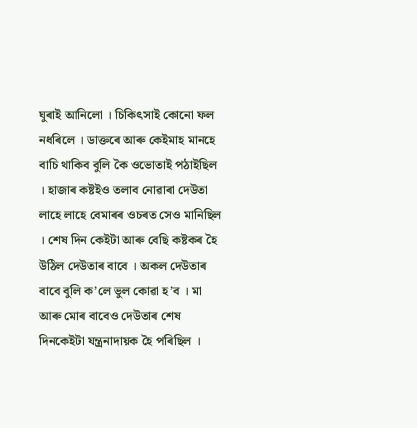ঘুৰাই আনিলো । চিকিৎসাই কোনো ফল নধৰিলে । ডাক্তৰে আৰু কেইমাহ মানহে বাচি থাকিব বুলি কৈ ওভোতাই পঠাইছিল । হাজাৰ কষ্টইও তলাব নোৱাৰা দেউতা লাহে লাহে বেমাৰৰ ওচৰত সেও মানিছিল । শেষ দিন কেইটা আৰু বেছি কষ্টকৰ হৈ উঠিল দেউতাৰ বাবে । অকল দেউতাৰ বাবে বুলি ক’লে ভুল কোৱা হ’ব । মা আৰু মোৰ বাবেও দেউতাৰ শেষ দিনকেইটা যন্ত্ৰনাদায়ক হৈ পৰিছিল ।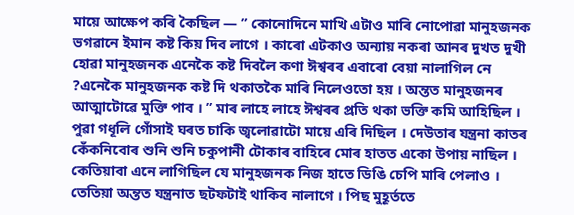মায়ে আক্ষেপ কৰি কৈছিল — ” কোনোদিনে মাখি এটাও মাৰি নোপোৱা মানুহজনক ভগৱানে ইমান কষ্ট কিয় দিব লাগে । কাৰো এটকাও অন্যায় নকৰা আনৰ দুখত দুখী হোৱা মানুহজনক এনেকৈ কষ্ট দিবলৈ কণা ঈশ্বৰৰ এবাৰো বেয়া নালাগিল নে ?এনেকৈ মানুহজনক কষ্ট দি থকাতকৈ মাৰি নিলেওতো হয় । অন্তত মানুহজনৰ আত্মাটোৱে মুক্তি পাব । ” মাৰ লাহে লাহে ঈশ্বৰৰ প্ৰতি থকা ভক্তি কমি আহিছিল । পুৱা গধূলি গোঁসাই ঘৰত চাকি জ্বলোৱাটো মায়ে এৰি দিছিল । দেউতাৰ যন্ত্ৰনা কাতৰ কেঁকনিবোৰ শুনি শুনি চকুপানী টোকাৰ বাহিৰে মোৰ হাতত একো উপায় নাছিল । কেতিয়াবা এনে লাগিছিল যে মানুহজনক নিজ হাতে ডিঙি চেপি মাৰি পেলাও । তেতিয়া অন্তত যন্ত্ৰনাত ছটফটাই থাকিব নালাগে । পিছ মুহূৰ্ততে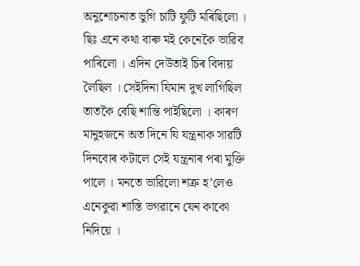অনুশোচনাত ভুগি চাটি ফুটি মৰিছিলো । ছিঃ এনে কথা বাৰু মই কেনেকৈ ভাৱিব পাৰিলো । এদিন দেউতাই চিৰ বিদায় লৈছিল । সেইদিনা যিমান দুখ লাগিছিল তাতকৈ বেছি শান্তি পাইছিলো । কাৰণ মানুহজনে অত দিনে যি যন্ত্ৰনাক সাৱটি দিনবোৰ কটালে সেই যন্ত্ৰনাৰ পৰা মুক্তি পালে ।‌ মনতে ভাৱিলো শত্ৰু হ’লেও এনেকুৱা শাস্তি ভগৱানে যেন কাকো নিদিয়ে ।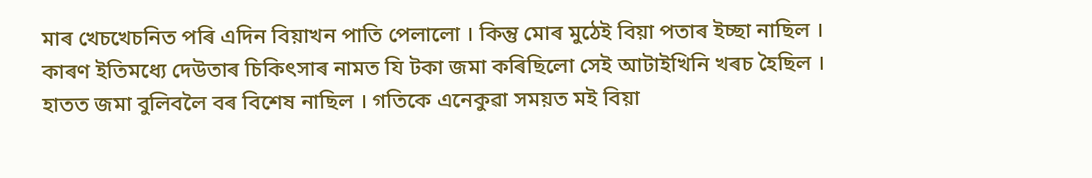মাৰ খেচখেচনিত পৰি এদিন বিয়াখন পাতি পেলালো । কিন্তু মোৰ মুঠেই বিয়া পতাৰ‌ ইচ্ছা নাছিল । কাৰণ ইতিমধ্যে দেউতাৰ চিকিৎসাৰ নামত যি টকা জমা কৰিছিলো সেই আটাইখিনি খৰচ হৈছিল । হাতত জমা বুলিবলৈ বৰ বিশেষ নাছিল । গতিকে এনেকুৱা সময়ত মই বিয়া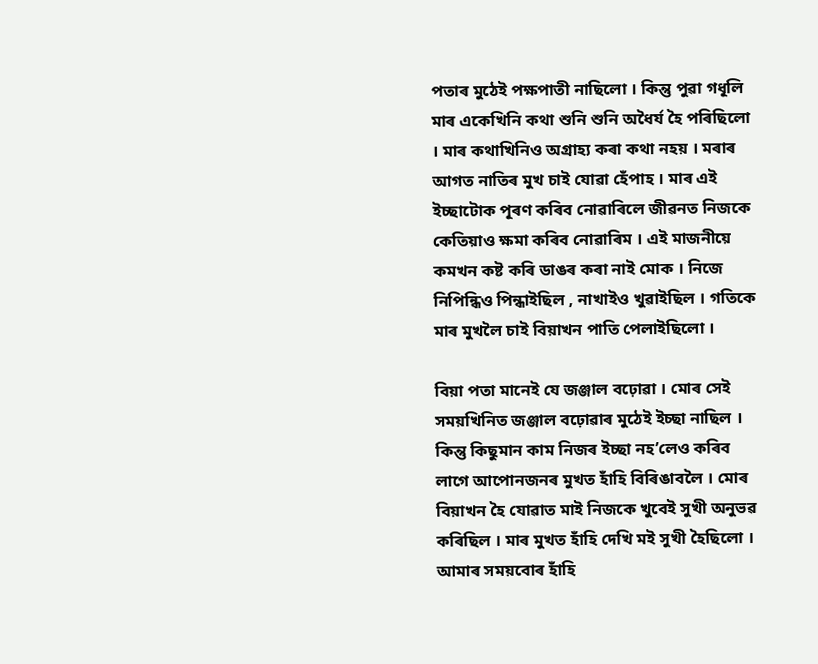পতাৰ মুঠেই পক্ষপাতী নাছিলো । কিন্তু পুৱা গধূলি মাৰ একেখিনি কথা শুনি শুনি অধৈৰ্য হৈ পৰিছিলো । মাৰ কথাখিনিও অগ্ৰাহ্য কৰা কথা নহয় । মৰাৰ আগত নাতিৰ মুখ চাই যোৱা হেঁপাহ । মাৰ এই ইচ্ছাটোক পূৰণ কৰিব নোৱাৰিলে জীৱনত নিজকে কেতিয়াও ক্ষমা কৰিব নোৱাৰিম । এই মাজনীয়ে কমখন কষ্ট কৰি ডাঙৰ কৰা নাই মোক । নিজে নিপিন্ধিও পিন্ধাইছিল , নাখাইও খুৱাইছিল । গতিকে মাৰ মুখলৈ চাই বিয়াখন পাতি পেলাইছিলো ।

বিয়া পতা মানেই যে জঞ্জাল বঢ়োৱা । মোৰ সেই সময়খিনিত জঞ্জাল বঢ়োৱাৰ মুঠেই ইচ্ছা নাছিল । কিন্তু কিছুমান কাম নিজৰ ইচ্ছা নহ’লেও কৰিব লাগে আপোনজনৰ মুখত হাঁহি বিৰিঙাবলৈ । মোৰ বিয়াখন হৈ যোৱাত মাই নিজকে খুবেই সুখী অনুভৱ কৰিছিল । মাৰ মুখত হাঁহি দেখি মই সুখী হৈছিলো । আমাৰ সময়বোৰ হাঁহি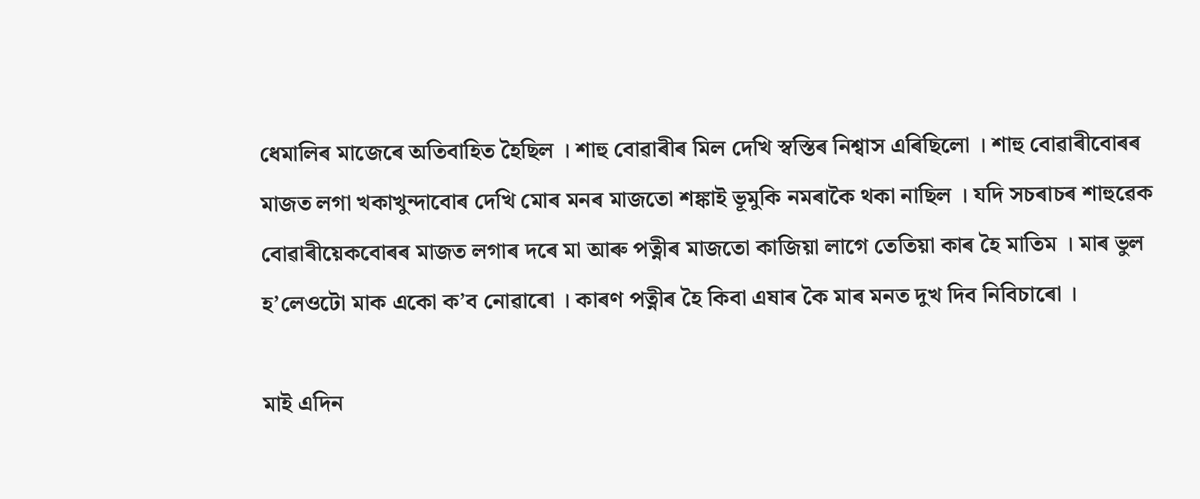ধেমালিৰ মাজেৰে অতিবাহিত হৈছিল । শাহু বোৱাৰীৰ মিল দেখি স্বস্তিৰ নিশ্বাস এৰিছিলো । শাহু বোৱাৰীবোৰৰ মাজত লগা খকাখুন্দাবোৰ দেখি মোৰ মনৰ মাজতো শঙ্কাই ভূমুকি নমৰাকৈ থকা নাছিল । যদি সচৰাচৰ শাহুৱেক বোৱাৰীয়েকবোৰৰ মাজত লগাৰ দৰে মা আৰু পত্নীৰ মাজতো কাজিয়া লাগে তেতিয়া কাৰ হৈ মাতিম । মাৰ ভুল হ’লেওটো মাক একো ক’ব নোৱাৰো । কাৰণ পত্নীৰ হৈ কিবা এষাৰ কৈ মাৰ মনত দুখ দিব নিবিচাৰো ।

মাই এদিন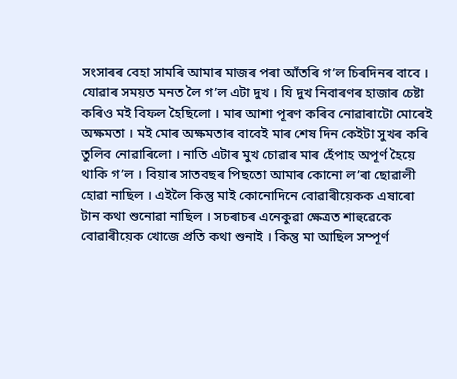সংসাৰৰ বেহা সামৰি আমাৰ মাজৰ পৰা আঁতৰি গ’ল চিৰদিনৰ বাবে । যোৱাৰ সময়ত মনত লৈ গ’ল এটা দুখ । যি দুখ নিবাৰণৰ হাজাৰ চেষ্টা কৰিও মই বিফল হৈছিলো । মাৰ আশা পূৰণ কৰিব নোৱাৰাটো মোৰেই অক্ষমতা । মই মোৰ অক্ষমতাৰ বাবেই মাৰ শেষ দিন কেইটা সুখৰ কৰি তুলিব নোৱাৰিলো । নাতি এটাৰ মুখ চোৱাৰ মাৰ হেঁপাহ অপূৰ্ণ হৈয়ে থাকি গ’ল । বিয়াৰ সাতবছৰ পিছতো আমাৰ কোনো ল’ৰা ছোৱালী হোৱা নাছিল । এইলৈ কিন্তু মাই কোনোদিনে বোৱাৰীয়েকক এষাৰো টান কথা শুনোৱা নাছিল । সচৰাচৰ এনেকুৱা ক্ষেত্ৰত শাহুৱেকে বোৱাৰীয়েক খোজে প্ৰতি কথা‌ শুনাই । কিন্তু মা আছিল‌ সম্পূৰ্ণ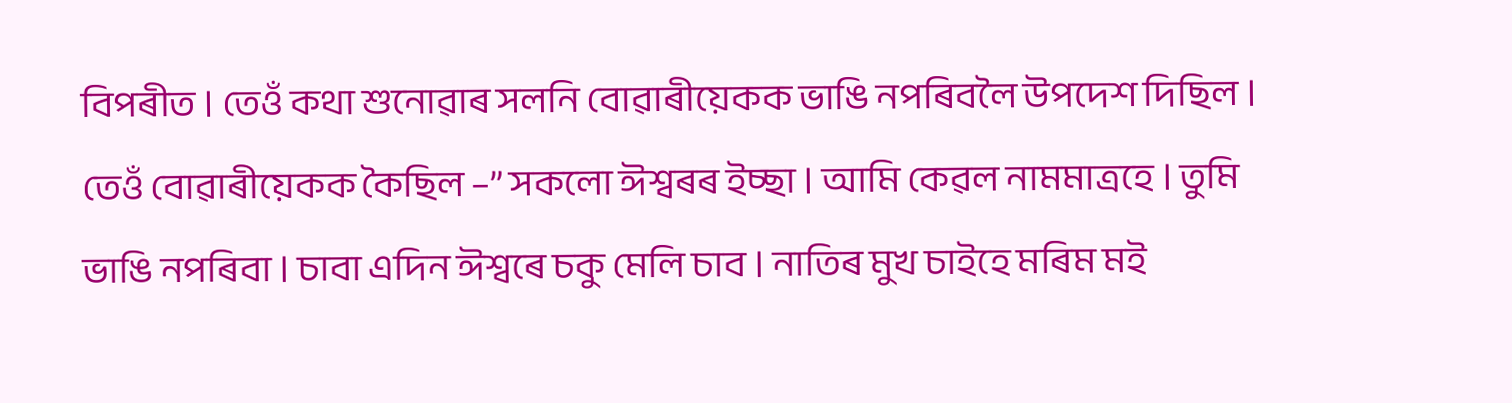বিপৰীত । তেওঁ কথা শুনোৱাৰ সলনি বোৱাৰীয়েকক ভাঙি নপৰিবলৈ উপদেশ দিছিল । তেওঁ বোৱাৰীয়েকক কৈছিল –” সকলো ঈশ্বৰৰ ইচ্ছা । আমি কেৱল নামমাত্ৰহে । তুমি ভাঙি নপৰিবা । চাবা এদিন ঈশ্বৰে চকু মেলি চাব । নাতিৰ মুখ চাইহে মৰিম মই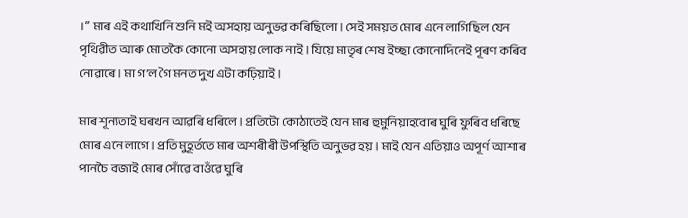।” মাৰ এই কথাখিনি শুনি মই অসহায় অনুভৱ কৰিছিলো । সেই সময়ত মোৰ এনে লাগিছিল যেন পৃথিৱীত আৰু মোতকৈ কোনো অসহায় লোক নাই । যিয়ে মাতৃৰ শেষ ইচ্ছা কোনোদিনেই পূৰণ কৰিব নোৱাৰে । মা গ’ল গৈ মনত দুখ এটা কঢ়িয়াই ।

মাৰ শূন্যতাই ঘৰখন আৱৰি ধৰিলে । প্ৰতিটো কোঠাতেই যেন মাৰ হুমুনিয়াহবোৰ ঘুৰি ফুৰিব ধৰিছে মোৰ এনে লাগে । প্ৰতি মুহূৰ্ততে মাৰ অশৰীৰী উপস্থিতি অনুভৱ হয় । মাই যেন এতিয়াও অপূৰ্ণ আশাৰ পানচৈ বজাই মোৰ সোঁৱে বাওঁৱে ঘুৰি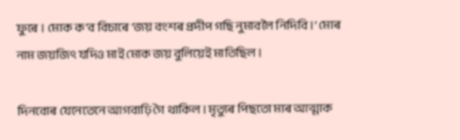ফুৰে । মোক ক’ব বিচাৰে ‘জয় বংশৰ প্ৰদীপ গছি নুমাবলৈ নিদিবি ।’ মোৰ নাম জয়জিৎ যদিও মাই মোক জয় বুলিয়েই মাতিছিল ।

দিনবোৰ যেনেতেনে আগবাঢ়ি গৈ থাকিল । মৃত্যুৰ পিছতো মাৰ আত্মাক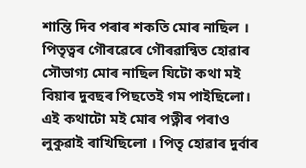শান্তি দিব পৰাৰ শকতি মোৰ নাছিল । পিতৃত্বৰ গৌৰৱেৰে গৌৰৱান্বিত হোৱাৰ সৌভাগ্য মোৰ নাছিল যিটো কথা মই বিয়াৰ দুবছৰ পিছতেই গম পাইছিলো। এই কথাটো মই মোৰ পত্নীৰ পৰাও লুকুৱাই ৰাখিছিলো । পিতৃ হোৱাৰ দুৰ্বাৰ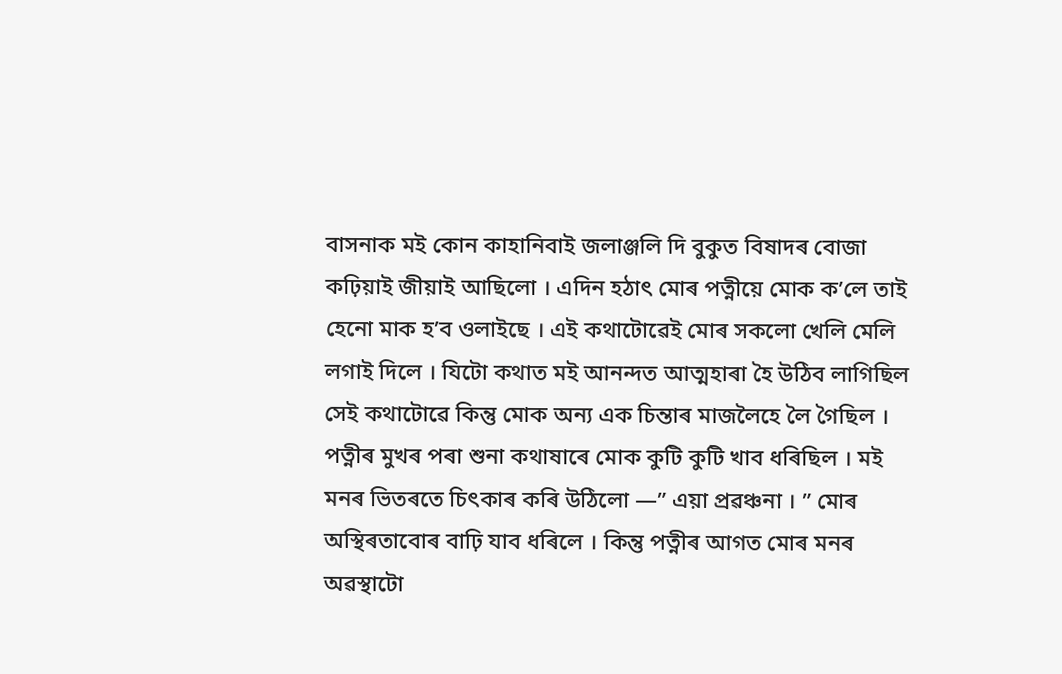বাসনাক মই কোন কাহানিবাই জলাঞ্জলি দি বুকুত বিষাদৰ বোজা কঢ়িয়াই জীয়াই আছিলো । এদিন হঠাৎ মোৰ পত্নীয়ে মোক ক’লে তাই হেনো মাক হ’ব ওলাইছে । এই কথাটোৱেই মোৰ সকলো খেলি মেলি লগাই দিলে । যিটো কথাত মই আনন্দত আত্মহাৰা হৈ উঠিব লাগিছিল সেই কথাটোৱে কিন্তু মোক অন্য এক চিন্তাৰ মাজলৈহে লৈ গৈছিল । পত্নীৰ মুখৰ পৰা শুনা কথাষাৰে মোক কুটি কুটি খাব ধৰিছিল । মই মনৰ ভিতৰতে চিৎকাৰ কৰি উঠিলো —” এয়া প্ৰৱঞ্চনা । ” মোৰ অস্থিৰতাবোৰ বাঢ়ি যাব ধৰিলে । কিন্তু পত্নীৰ আগত মোৰ মনৰ অৱস্থাটো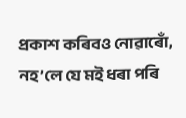প্ৰকাশ কৰিবও নোৱাৰোঁ, নহ’লে যে মই ধৰা পৰি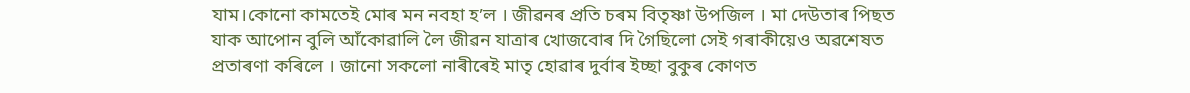যাম।কোনো কামতেই মোৰ মন নবহা হ’ল । জীৱনৰ প্ৰতি চৰম বিতৃষ্ণা উপজিল । মা দেউতাৰ পিছত যাক আপোন বুলি আঁকোৱালি লৈ জীৱন যাত্ৰাৰ খোজবোৰ দি গৈছিলো সেই গৰাকীয়েও অৱশেষত প্ৰতাৰণা কৰিলে । জানো সকলো নাৰীৰেই মাতৃ হোৱাৰ দুৰ্বাৰ ইচ্ছা বুকুৰ কোণত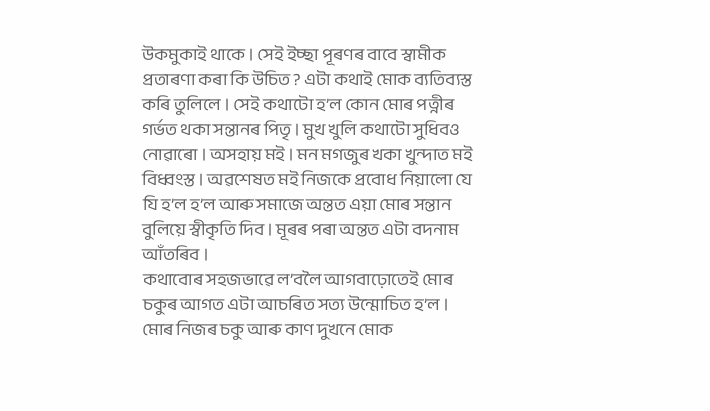উকমুকাই থাকে । সেই ইচ্ছা পূৰণৰ বাবে স্বামীক প্ৰতাৰণা কৰা কি উচিত ? এটা কথাই মোক ব্যতিব্যস্ত কৰি তুলিলে । সেই কথাটো হ’ল কোন মোৰ পত্নীৰ গৰ্ভত থকা সন্তানৰ পিতৃ । মুখ খুলি কথাটো সুধিবও নোৱাৰো । অসহায় মই । মন মগজুৰ খকা খুন্দাত মই বিধ্বংস্ত । অৱশেষত মই নিজকে প্ৰবোধ নিয়ালো যে যি হ’ল হ’ল আৰু সমাজে অন্তত এয়া মোৰ সন্তান বুলিয়ে স্বীকৃতি দিব । মূৰৰ পৰা অন্তত এটা বদনাম আঁতৰিব ।
কথাবোৰ সহজভাৱে ল’বলৈ আগবাঢ়োতেই মোৰ চকুৰ আগত এটা আচৰিত সত্য উন্মোচিত হ’ল । মোৰ নিজৰ চকু আৰু কাণ দুখনে মোক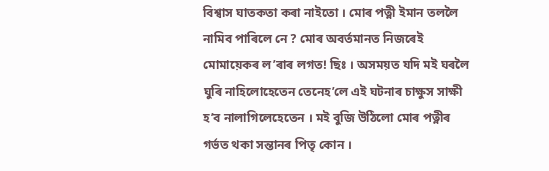বিশ্বাস ঘাতকতা কৰা নাইতো । মোৰ পত্নী ইমান তললৈ নামিব পাৰিলে নে ? মোৰ অবৰ্তমানত নিজৰেই মোমায়েকৰ ল’ৰাৰ লগত! ছিঃ । অসময়ত যদি মই ঘৰলৈ ঘুৰি নাহিলোহেতেন তেনেহ’লে এই ঘটনাৰ চাক্ষুস সাক্ষী হ’ব নালাগিলেহেতেন । মই বুজি উঠিলো মোৰ পত্নীৰ গৰ্ভত থকা সন্তানৰ পিতৃ কোন ।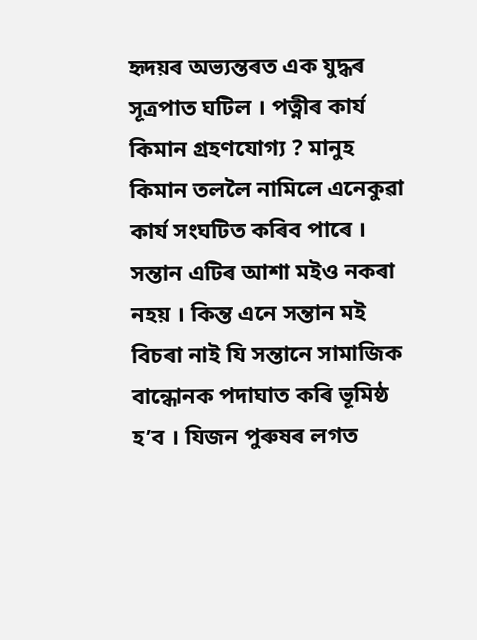হৃদয়ৰ অভ্যন্তৰত এক যুদ্ধৰ সূত্ৰপাত ঘটিল । পত্নীৰ কাৰ্য কিমান গ্ৰহণযোগ্য ? মানুহ কিমান তললৈ নামিলে এনেকুৱা কাৰ্য সংঘটিত কৰিব পাৰে । সন্তান এটিৰ আশা মইও নকৰা নহয় । কিন্ত এনে সন্তান মই বিচৰা নাই যি সন্তানে সামাজিক বান্ধোনক পদাঘাত কৰি ভূমিষ্ঠ হ’ব । যিজন পুৰুষৰ লগত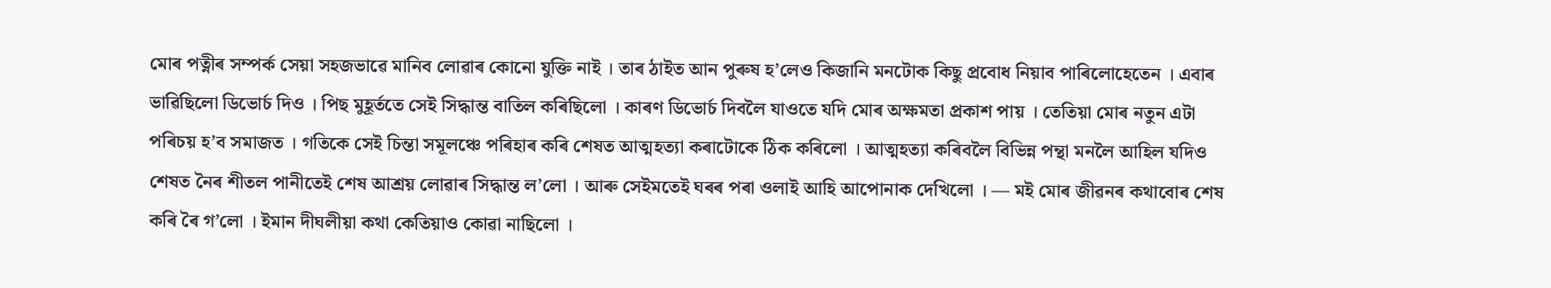মোৰ পত্নীৰ সম্পৰ্ক সেয়া সহজভাৱে মানিব লোৱাৰ কোনো যুক্তি নাই । তাৰ ঠাইত আন পুৰুষ হ’লেও কিজানি মনটোক কিছু প্ৰবোধ নিয়াব পাৰিলোহেতেন । এবাৰ ভাৱিছিলো ডিভোৰ্চ দিও । পিছ মুহূৰ্ততে সেই সিদ্ধান্ত বাতিল কৰিছিলো । কাৰণ ডিভোৰ্চ দিবলৈ যাওতে যদি মোৰ অক্ষমতা প্ৰকাশ পায় । তেতিয়া মোৰ নতুন এটা পৰিচয় হ’ব সমাজত । গতিকে সেই চিন্তা সমূলঞ্চে পৰিহাৰ কৰি শেষত আত্মহত্যা কৰাটোকে ঠিক কৰিলো । আত্মহত্যা কৰিবলৈ বিভিন্ন পন্থা মনলৈ আহিল যদিও শেষত নৈৰ শীতল পানীতেই শেষ আশ্ৰয় লোৱাৰ সিদ্ধান্ত ল’লো । আৰু সেইমতেই ঘৰৰ পৰা ওলাই আহি আপোনাক দেখিলো । — মই মোৰ জীৱনৰ কথাবোৰ শেষ কৰি ৰৈ গ’লো । ইমান দীঘলীয়া কথা কেতিয়াও কোৱা নাছিলো ।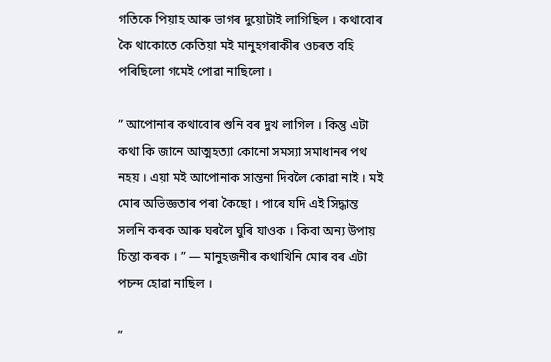গতিকে পিয়াহ আৰু ভাগৰ দুয়োটাই লাগিছিল । কথাবোৰ কৈ থাকোতে কেতিয়া মই মানুহগৰাকীৰ ওচৰত বহি পৰিছিলো গমেই পোৱা নাছিলো ।

” আপোনাৰ কথাবোৰ শুনি বৰ দুখ লাগিল । কিন্তু এটা কথা কি জানে আত্মহত্যা কোনো সমস্যা সমাধানৰ পথ নহয় । এয়া মই আপোনাক সান্তনা দিবলৈ‌‌ কোৱা নাই । মই মোৰ অভিজ্ঞতাৰ পৰা কৈছো । পাৰে যদি এই সিদ্ধান্ত সলনি কৰক আৰু ঘৰলৈ ঘুৰি‌ যাওক । কিবা অন্য উপায় চিন্তা কৰক । ” — মানুহজনীৰ কথাখিনি মোৰ বৰ এটা পচন্দ হোৱা নাছিল ।

”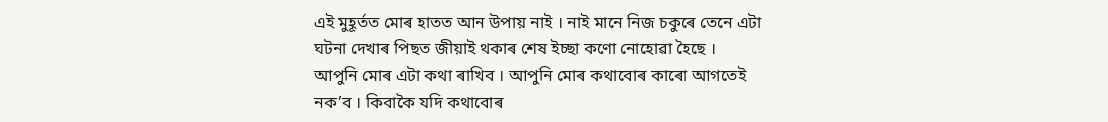এই মুহূৰ্তত মোৰ হাতত আন উপায় নাই । নাই মানে নিজ চকুৰে তেনে এটা ঘটনা দেখাৰ পিছত‌ জীয়াই থকাৰ শেষ ইচ্ছা কণো নোহোৱা হৈছে । আপুনি মোৰ এটা কথা ৰাখিব । আপুনি মোৰ কথাবোৰ কাৰো আগতেই নক’ব । কিবাকৈ যদি কথাবোৰ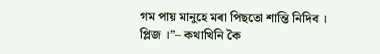গম পায় মানুহে মৰা পিছতো শান্তি নিদিব । প্লিজ ।”– কথাখিনি কৈ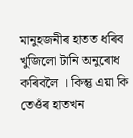মানুহজনীৰ হাতত ধৰিব খুজিলো টানি অনুৰোধ কৰিবলৈ । কিন্তু এয়া কি তেওঁৰ হাতখন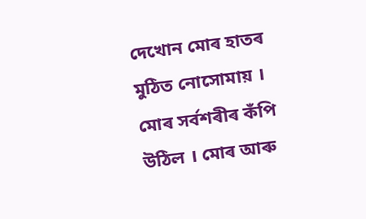দেখোন মোৰ হাতৰ মুঠিত নোসোমায় । মোৰ সৰ্বশৰীৰ কঁপি উঠিল । মোৰ আৰু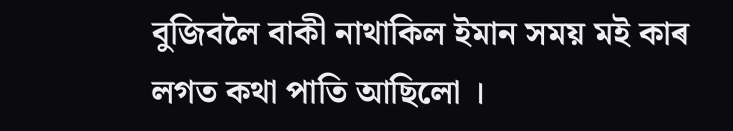বুজিবলৈ বাকী নাথাকিল ইমান সময় মই কাৰ লগত কথা পাতি আছিলো ।